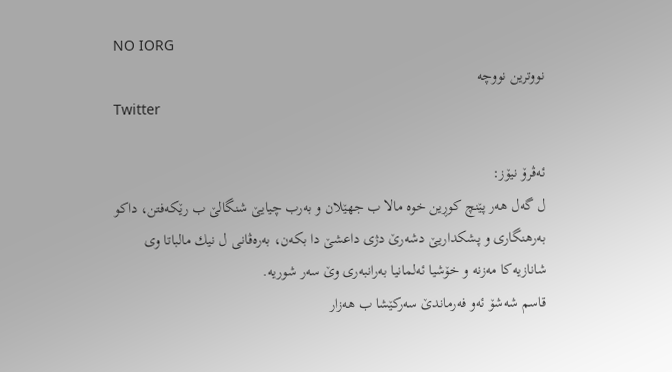NO IORG
نووترين نووچه
Twitter

ئه‌ڤرۆ نیۆز:
ل گه‌ل هه‌ر پێنچ كوڕین خوه‌ مالا ب جهێلان و به‌رب چیایێ شنگالێ ب رێكه‌فتن، داكو به‌رهنگارى و پشكداریێ دشه‌رێ دژى داعشێ دا بكه‌ن، به‌ره‌ڤانى ل نیك مالباتا وى شانازیه‌كا مه‌زنه‌ و خۆشیا ئه‌لمانیا به‌رانبه‌رى وێ سه‌ر شوریه‌.
قاسم شه‌شۆ ئه‌و فه‌رماندێ سه‌ركێشا ب هه‌زار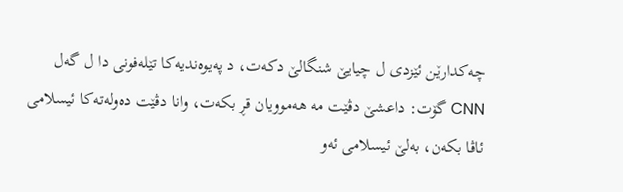چه‌كدارێن ئێزدى ل چیایێ شنگالێ دكه‌ت، د په‌یوه‌ندیه‌كا تێله‌فونى دا ل گه‌ل CNN گۆت: داعشێ دڤێت مه‌ هه‌موویان قڕ بكه‌ت، وانا دڤێت ده‌وله‌ته‌كا ئیسلامى ئاڤا بكه‌ن، به‌لێ ئیسلامى ئه‌و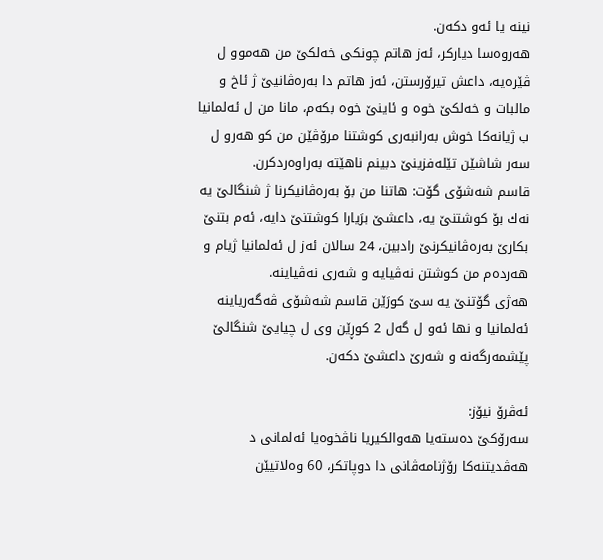نینه‌ یا ئه‌و دكه‌ن.
هه‌روه‌سا دیاركر، ئه‌ز هاتم چونكى خه‌لكێ من هه‌موو ل ڤێره‌یه‌، داعش تیرۆرستن، ئه‌ز هاتم دا به‌ره‌ڤانیێ ژ ئاخ و مالبات و خه‌لكێ خوه‌ و ئاینێ خوه‌ بكه‌م، مانا من ل ئه‌لمانیا ب ژیانه‌كا خوش به‌رانبه‌رى كوشتنا مرۆڤێن من كو هه‌رو ل سه‌ر شاشێن تێله‌فزینێ دبینم ناهێته‌ به‌راوه‌ردكرن.
قاسم شه‌شۆى گۆت: هاتنا من بۆ به‌ره‌ڤانیكرنا ژ شنگالێ یه‌ نه‌ك بۆ كوشتنێ یه‌، داعشێ برَیارا كوشتنێ دایه‌، ئه‌م بتنێ بكارێ به‌ره‌ڤانیكرنێ رادبین، 24 سالان ئه‌ز ل ئه‌لمانیا ژیام و هه‌رده‌م من كوشتن نه‌ڤیایه‌ و شه‌رى نه‌ڤیاینه‌.
هه‌ژى گۆتنێ یه‌ سێ كورَێن قاسم شه‌شۆى ڤه‌گه‌ریاینه‌ ئه‌لمانیا و نها ئه‌و ل گه‌ل 2 كوڕێن وى ل چیایێ شنگالێ پێشمه‌رگه‌نه‌ و شه‌رێ داعشێ دكه‌ن.

ئه‌ڤرۆ نیۆز:
سه‌رۆكێ ده‌سته‌یا هه‌والكیریا ناڤخوه‌یا ئه‌لمانى د هه‌ڤدیتنه‌كا رۆژنامه‌ڤانى دا دوپاتكر، 60 وه‌لاتیێن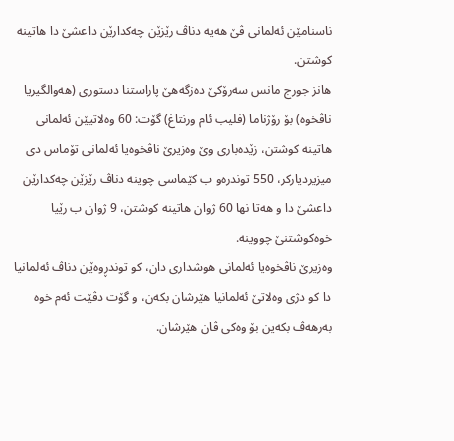ناسنامێن ئه‌لمانى ڤێ هه‌یه‌ دناڤ رێزێن چه‌كدارێن داعشێ دا هاتینه‌ كوشتن.
هانز جورج مانس سه‌رۆكێ ده‌زگه‌هێ پاراستنا دستورى (هه‌والگیریا ناڤخوه‌) بۆ رۆژناما (فلیب ئام ورنتاغ) گۆت: 60 وه‌لاتیێن ئه‌لمانى هاتینه‌ كوشتن، زێده‌بارى وێ وه‌زیرێ ناڤخوه‌یا ئه‌لمانى تۆماس دى میزیردیاركر، 550 توندره‌و ب كێماسى چوینه‌ دناڤ رێزێن چه‌كدارێن داعشێ دا و هه‌تا نها 60 ژوان هاتینه‌ كوشتن، 9 ژوان ب رێیا خوه‌كوشتنێ چووینه‌.
وه‌زیرێ ناڤخوه‌یا ئه‌لمانى هوشدارى دان، كو توندڕوه‌ێن دناڤ ئه‌لمانیا دا كو دژى وه‌لاتێ ئه‌لمانیا هێرشان بكه‌ن، و گۆت دڤێت ئه‌م خوه‌ به‌رهه‌ڤ بكه‌ین بۆ وه‌كى ڤان هێرشان.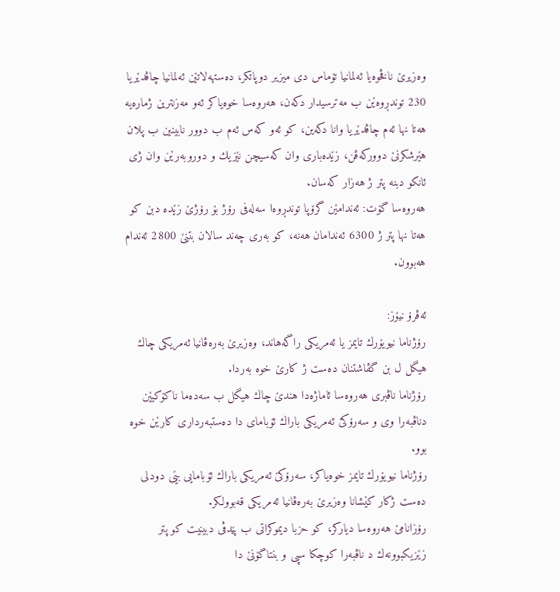وه‌زیرێ ناڤخوه‌یا ئه‌لمانیا تۆماس دى میزیر دوپاتكر، ده‌ستهه‌لاتێن ئه‌لمانیا چاڤدێریا 230 توندڕوه‌ێن ب مه‌ترسیدار دكه‌ن، هه‌روه‌سا خوه‌یاكر ئه‌و مه‌زنترین ژماره‌یه‌ هه‌تا نها ئه‌م چاڤدێریا وانا دكه‌ین، كو ئه‌و كه‌س ئه‌م ب دوور نابینین ب پلان هێرشكرنێ دووركه‌ڤن، زێده‌بارى وان كه‌سیچن نێزیك و دوروبه‌رێن وان ژى ئانكو دبنه‌ پتر ژ هه‌زار كه‌سان.
هه‌روه‌سا گۆت: ئه‌ندامێن گرۆپا توندڕوه‌ا سه‌له‌فى رۆژ بۆ رۆژێ زێده‌ دبن كو هه‌تا نها پتر ژ 6300 ئه‌ندامان هه‌نه‌، كو به‌رى چه‌ند سالان بتنێ 2800 ئه‌ندام هه‌بوون.

ئه‌ڤرۆ نیۆز:
رۆژناما نیویۆرك تایمز یا ئه‌مریكى راگه‌هاند، وه‌زیرێ به‌ره‌ڤانیا ئه‌مریكى چاك هیگل ل بن گڤاشتنان ده‌ست ژ كارێ خوه‌ به‌ردا.
رۆژناما ناڤبرى هه‌روه‌سا ئاماژه‌دا هندێ چاك هیگل ب سه‌ده‌ما ناكۆكیێن دناڤبه‌را وى و سه‌رۆكێ ئه‌مریكى باراك ئۆباماى دا ده‌ستبه‌ردارى كارێن خوه‌ بوو.
رۆژناما نیویۆرك تایمز خوه‌یاكر، سه‌رۆكێ ئه‌مریكى باراك ئۆبامایى بێى دودلى ده‌ست ژكار كێشانا وه‌زیرێ به‌ره‌ڤانیا ئه‌مریكى قه‌بوولكر.
رۆزانامێ هه‌روه‌سا دیاركر، كو حزبا دیموكراتى ب پێدڤى دبینیت كو پتر زێزیكبوونه‌ك د ناڤبه‌را كوچكا سپى و بنتاگۆنێ دا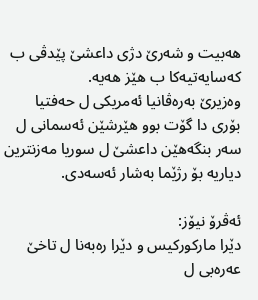هه‌بیت و شه‌رێ دژى داعشێ پێدڤى ب كه‌سایه‌تیه‌كا ب هێز هه‌یه‌.
وه‌زیرێ به‌ره‌ڤانیا ئه‌مریكى ل حه‌فتیا بۆرى دا گۆت بوو هێرشێن ئه‌سمانى ل سه‌ر بنگه‌هێن داعشێ ل سوریا مه‌زنترین دیاریه‌ بۆ رژێما به‌شار ئه‌سه‌دى.

ئه‌ڤرۆ نیۆز:
دێرا ماركوركیس و دێرا ره‌به‌نا ل تاخێ عه‌ره‌بى ل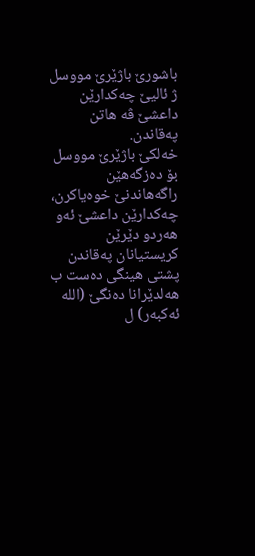باشورێ باژێرێ مووسل ژ ئالیێ چه‌كدارێن داعشێ ڤه‌ هاتن په‌قاندن.
خه‌لكێ باژێرێ مووسل بۆ ده‌زگه‌هێن راگه‌هاندنێ خوه‌یاكرن، چه‌كدارێن داعشێ ئه‌و هه‌ردو دێرێن كریستیانان په‌قاندن پشتى هینگى ده‌ست ب هه‌لدێرانا ده‌نگێ (الله ئه‌كبه‌ر) ل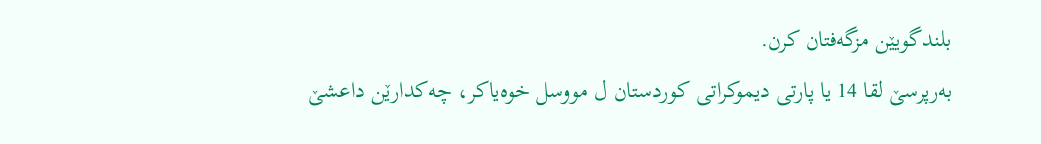بلندگویێن مزگه‌فتان كرن.
به‌رپرسێ لقا 14 یا پارتی دیموكراتى كوردستان ل مووسل خوه‌یاكر، چه‌كدارێن داعشێ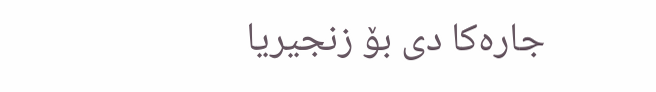جاره‌كا دى بۆ زنجیریا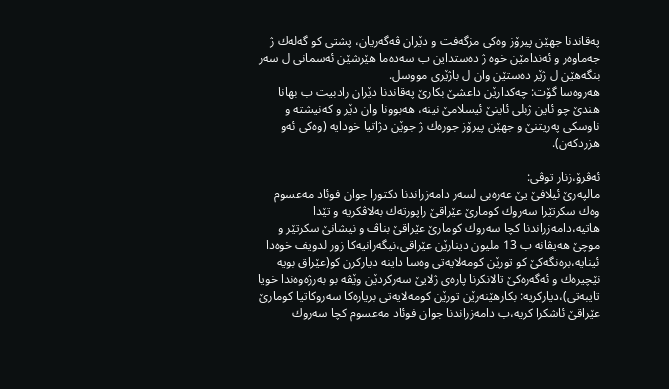په‌قاندنا جهێن پیرۆز وه‌كى مزگه‌فت و دێران ڤه‌گه‌ریان، پشتى كو گه‌له‌ك ژ جه‌ماوه‌ر و ئه‌ندامێن خوه‌ ژ ده‌ستداین ب سه‌ده‌ما هێرشێن ئه‌سمانى ل سه‌ر بنگه‌هێن ل ژێر ده‌ستێن وان ل باژێرى مووسل.
هه‌روه‌سا گۆت: چه‌كدارێن داعشێ بكارێ په‌قاندنا دێران رادبیت ب بهانا هندێ چو ئاین ژبلى ئاینێ ئیسلامێ نینه‌، هه‌بوونا وان دێر و كه‌نیشته‌ و ناوسكى په‌ریتنێ و جهێن پیرۆز جوره‌ك ژ جوێن دژاتیا خودایه‌ (وه‌كى ئه‌و هزردكه‌ن).

ئه‌ڤرۆ،زنار توڤى:
مالپه‌رێ ئیلافێ یێ عه‌ره‌بى لسه‌ر دامه‌زراندنا دكتورا جوان فوئاد مه‌عسوم وه‌ك سكرتێرا سه‌روك كومارێ عێراقێ راپورته‌ك به‌لاڤكریه‌ و تێدا هاتیه‌،دامه‌زراندنا كچا سه‌روك كومارێ عێراقێ بناڤ و نیشانێ سكرتێر و موچێ هه‌یڤانه‌ ب 13 ملیون دینارێن عێراقى،نیگه‌رانیه‌كا زور لدویف خوه‌دا ئینایه‌،بره‌نگه‌كێ كو تورێن كومه‌لایه‌تى وه‌سا داینه‌ دیاركرن كو(عێراق بویه‌ نێچیره‌ك و ئه‌گه‌ره‌كێ تالانكرنا پاره‌ى ژلایێ سه‌ركردێن وێڤه‌ بو به‌رژه‌وه‌ندا خویا تایبه‌تى)،دیاركریه‌: بكارهێنه‌رێن تورێن كومه‌لایه‌تى بریاره‌كا سه‌روكاتیا كومارێ عێراقێ ئاشكرا كریه‌،ب دامه‌زراندنا جوان فوئاد مه‌عسوم كچا سه‌روك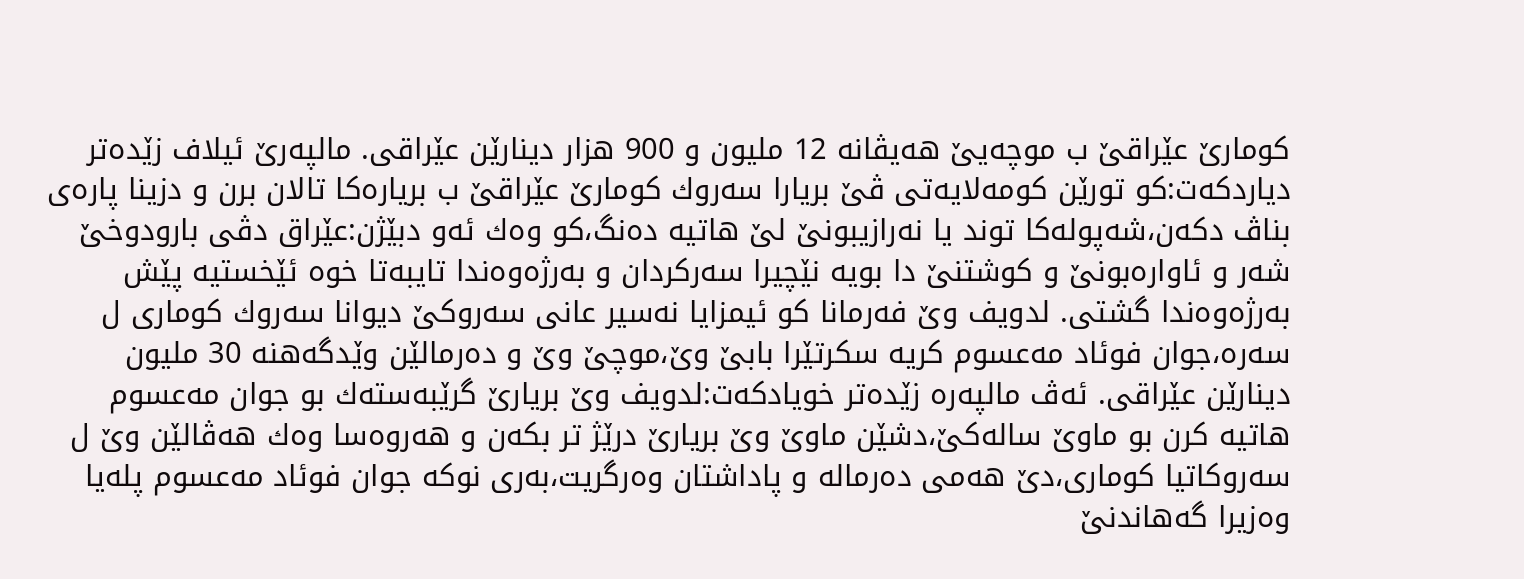كومارێ عێراقێ ب موچه‌یێ هه‌یڤانه‌ 12 ملیون و 900 هزار دینارێن عێراقى. مالپه‌رێ ئیلاف زێده‌تر دیاردكه‌ت:كو تورێن كومه‌لایه‌تى ڤێ بریارا سه‌روك كومارێ عێراقێ ب بریاره‌كا تالان برن و دزینا پاره‌ى بناڤ دكه‌ن،شه‌پوله‌كا توند یا نه‌رازیبونێ لێ هاتیه‌ ده‌نگ،كو وه‌ك ئه‌و دبێژن:عێراق دڤى بارودوخێ شه‌ر و ئاواره‌بونێ و كوشتنێ دا بویه‌ نێچیرا سه‌ركردان و به‌رژه‌وه‌ندا تایبه‌تا خوه‌ ئێخستیه‌ پێش به‌رژه‌وه‌ندا گشتى. لدویف وێ فه‌رمانا كو ئیمزایا نه‌سیر عانى سه‌روكێ دیوانا سه‌روك كومارى ل سه‌ره‌،جوان فوئاد مه‌عسوم كریه‌ سكرتێرا بابێ وێ،موچێ وێ و ده‌رمالێن وێدگه‌هنه‌ 30 ملیون دینارێن عێراقى. ئه‌ڤ مالپه‌ره‌ زێده‌تر خویادكه‌ت:لدویف وێ بریارێ گرێبه‌سته‌ك بو جوان مه‌عسوم هاتیه‌ كرن بو ماوێ ساله‌كێ،دشێن ماوێ وێ بریارێ درێژ تر بكه‌ن و هه‌روه‌سا وه‌ك هه‌ڤالێن وێ ل سه‌روكاتیا كومارى،دێ هه‌مى ده‌رماله‌ و پاداشتان وه‌رگریت،به‌رى نوكه‌ جوان فوئاد مه‌عسوم پله‌یا وه‌زیرا گه‌هاندنێ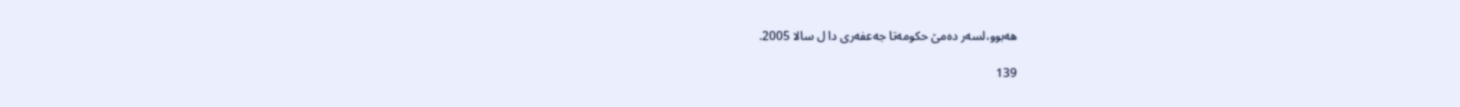هه‌بوو،لسه‌ر ده‌مێ حكومه‌تا جه‌عفه‌رى دا ل سالا 2005.

139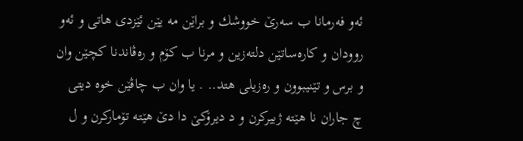ئه‌و فه‌رمانا ب سه‌رێ خووشك و براێن مه‌ یێن ئێزدی هاتی و ئه‌و روودان و كاره‌ساتێن دلته‌زین و مرنا ب كۆم و ره‌ڤاندنا كچێن وان و برس و تێنیبوون و ره‌زیلی هتد.. . یا وان ب چاڤێن خوه‌ دیتی چ جاران نا هێته‌ ژبیركرن و د دیرۆكێ دا دێ هێته‌ تۆماركرن و ل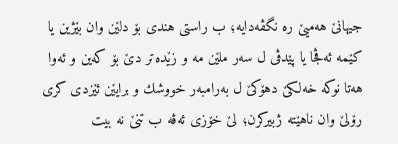جیهانێ هه‌میێ ره‌ نگڤه‌دایه‌؛ ب راستی هندی بۆ دلێن وان بێژین یا كێمه‌ ئه‌ڤجا یا پێدڤی ل سه‌ر ملێن مه‌ و زێده‌تر دێ بۆ كه‌ین و ئه‌وا هه‌تا نوكه‌ خه‌لكێ دهۆكێ ل به‌رامبه‌ر خووشك و برایێن ئێزدی كری رۆلێ وان ناهێته‌ ژبیركرن؛ لێ خۆزی ئه‌ڤه‌ ب تنێ نه‌ بیت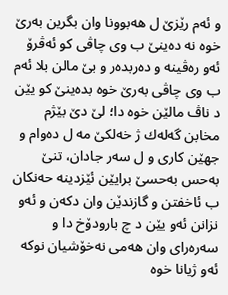و ئه‌م رێزێ ل هه‌بوونا وان بگرین به‌رێ خوه‌ نه‌ ده‌ینێ ب وی چاڤی كو ئه‌ڤرۆ ئه‌و ره‌ڤینه‌ و ده‌ربده‌ر و بێ مالن بلا ئه‌م ب وی چاڤی به‌رێ خوه‌ بده‌ینێ كو یێن د ناڤ مالێن خوه‌ دا؛ لێ دێ بێژم مخابن گه‌له‌ك ژ خه‌لكێ مه‌ ل ده‌وام و جهێن كاری و ل سه‌ر جادان، تنێ به‌حس به‌حسێ برایێن ئێزدینه‌ حه‌نكان ب ئاخفتن و گازندێن وان دكه‌ن و ئه‌و نزانن ئه‌و یێن د چ بارودۆخ دا و سه‌ره‌رای وان هه‌می نه‌خۆشیان نوكه‌ ئه‌و ژیانا خوه‌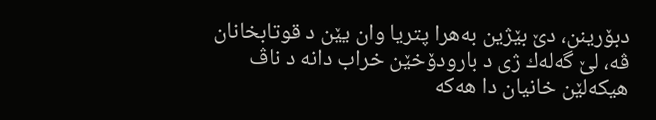دبۆرینن، دێ بێژین به‌هرا پتریا وان یێن د قوتابخانان ڤه‌، لێ گه‌له‌ك ژی د بارودۆخێن خراب دانه‌ د ناڤ هیكه‌لێن خانیان دا هه‌كه‌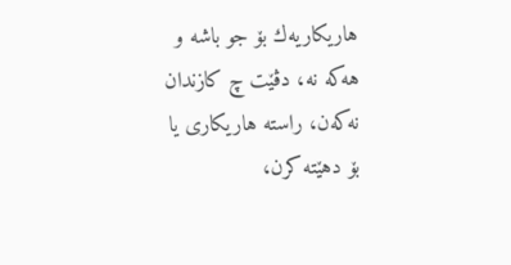هاریكاریه‌ك بۆ جو باشه‌ و هه‌كه‌ نه‌، دڤێت چ كازندان نه‌كه‌ن، راسته‌ هاریكاری یا بۆ دهێته‌ كرن،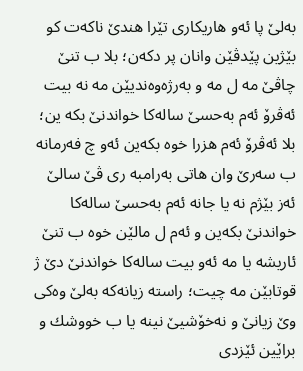به‌لێ پا ئه‌و هاریكاری تێرا هندێ ناكه‌ت كو بێژین پێدڤێن وانان پر دكه‌ن؛ بلا ب تنێ چاڤێ مه‌ ل مه‌ و به‌رژه‌وه‌ندیێن مه‌ نه‌ بیت ئه‌ڤرۆ ئه‌م به‌حسێ ساله‌كا خواندنێ بكه‌ ین؛ بلا ئه‌ڤرۆ ئه‌م هزرا خوه‌ بكه‌ین ئه‌و چ فه‌رمانه‌ ب سه‌رێ وان هاتی به‌رامبه‌ ری ڤێ سالێ ئه‌ز بێژم نه‌ یا جانه‌ ئه‌م به‌حسێ ساله‌كا خواندنێ بكه‌ین و ئه‌م ل مالێن خوه‌ ب تنێ ئاریشه‌ یا مه‌ ئه‌و بیت ساله‌كا خواندنێ دێ ژ قوتابێن مه‌ چیت؛ راسته‌ زیانه‌كه‌ به‌لێ وه‌كی وێ زیانێ و نه‌خۆشیێ نینه‌ یا ب خووشك و براێین ئێزدی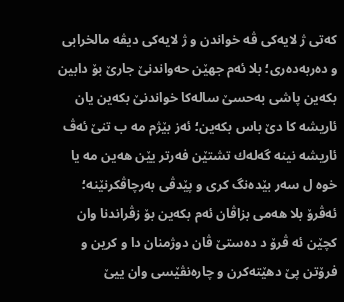كه‌تی ژ لایه‌كی ڤه‌ خواندن و ژ لایه‌كی دیڤه‌ مالخرابی و ده‌ربه‌ده‌ری؛ بلا ئه‌م جهێن حه‌واندنێ جارێ بۆ دابین بكه‌ین پاشی به‌حسێ ساله‌كا خواندنێ بكه‌ین یان ئاریشه‌ كا دێ باس بكه‌ین؛ ئه‌ز بێژم مه‌ ب تنێ ئه‌ڤ ئاریشه‌ نینه‌ گه‌له‌ك تشتێن فه‌رتر یێن هه‌ین مه‌ یا خوه‌ ل سه‌ر بێده‌نگ كری و پێدڤی به‌رچاڤكرنێنه‌؛ ئه‌ڤرۆ بلا هه‌می بزاڤان ئه‌م بكه‌ین بۆ زڤراندنا وان كچێن ئه‌ ڤرۆ د ده‌ستێ ڤان دوژمنان دا و كرین و فرۆتن پێ دهێته‌كرن و چاره‌نڤێسی وان ییێ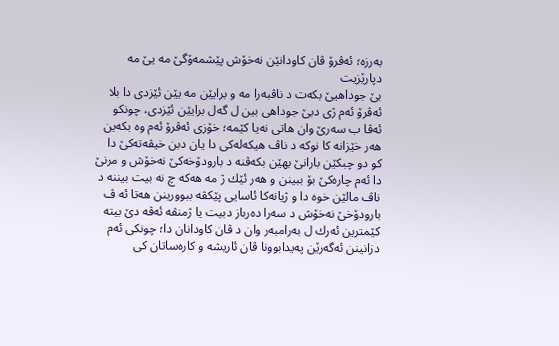به‌رزه‌؛ ئه‌ڤرۆ ڤان كاودانێن نه‌خۆش پێشمه‌ۆگێ مه‌ یێ مه‌ دپارێزیت
بێ جوداهیێ بكه‌ت د ناڤبه‌را مه‌ و برایێن مه‌ یێن ئێزدی دا بلا ئه‌ڤرۆ ئه‌م ژی دبێ جوداهی بین ل گه‌ل برایێن ئێزدی، چونكو ئه‌ڤا ب سه‌رێ وان هاتی نه‌یا كێمه‌؛ خۆزی ئه‌ڤرۆ ئه‌م وه‌ بكه‌ین هه‌ر خێزانه‌ كا نوكه‌ د ناڤ هیكه‌له‌كی دا یان دبن خیڤه‌ته‌كێ دا كو دو چبكێن بارانێ بهێن بكه‌ڤنه‌ د بارودۆخه‌كێ نه‌خۆش و مرنێ دا ئه‌م چاره‌كێ بۆ ببینن و هه‌ر ئێك ژ مه‌ هه‌كه‌ چ نه‌ بیت بیننه‌ د ناڤ مالێن خوه‌ دا و ژیانه‌كا ئاسایی پێكڤه‌ ببوورینن هه‌تا ئه‌ ڤ بارودۆخێ نه‌خۆش د سه‌را ده‌رباز دبیت یا ژمنڤه‌ ئه‌ڤه‌ دێ بیته‌ كێمترین ئه‌رك ل به‌رامبه‌ر وان د ڤان كاودانان دا؛ چونكی ئه‌م دزانینن ئه‌گه‌رێن په‌یدابوونا ڤان ئاریشه‌ و كاره‌ساتان كی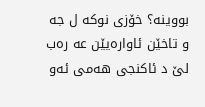بووینه‌؟ خۆزی نوكه‌ ل جه و تاخێن ئاواره‌یێن عه‌ ره‌ب لێ د ئاكنجی هه‌می ئه‌و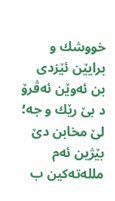خووشك و برایێن ئێزدی بن ئه‌وێن ئه‌ڤرۆ د بێ رێك و جه؛ لێ مخابن دێ بێژین ئه‌م ملله‌ته‌كین ب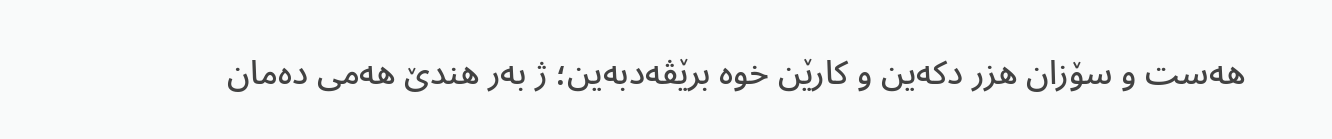هه‌ست و سۆزان هزر دكه‌ین و كارێن خوه‌ برێڤه‌دبه‌ین؛ ژ به‌ر هندێ هه‌می ده‌مان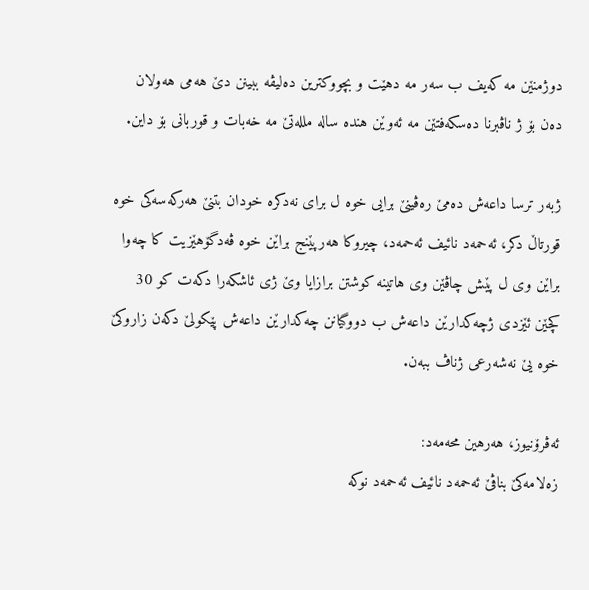دوژمنێن مه‌ كه‌یف ب سه‌ر مه‌ دهێت و بچووكترین ده‌لیڤه‌ ببینن دێ هه‌می هه‌ولان ده‌ن بۆ ژ ناڤبرنا ده‌سكه‌فتێن مه‌ ئه‌وێن هنده‌ ساله‌ ملله‌تێ مه‌ خه‌بات و قوربانی بۆ داین.

ژبه‌ر ترسا داعه‌ش ده‌مێ ره‌ڤینێ برایى خوه‌ ل براى نه‌دكره‌ خودان بتنێ هه‌ركه‌سه‌كى خوه‌ قورتاڵ دكر، ئه‌حمه‌د نائیف ئه‌حمه‌د، چیروكا هه‌رپێنج براێن خوه‌ ڤه‌دگۆهێزیت كا چه‌وا براێن وى ل پێش چاڤێن وى هاتینه‌ كوشتن برازایا وێ ژی ئاشكه‌را دكه‌ت كو 30 كچێن ئێزدى ژچه‌كدارێن داعه‌ش ب دووگیانن چه‌كدارێن داعه‌ش پێكولێ دكه‌ن زاروكێ خوه‌ یێ نه‌شه‌رعى ژناڤ ببه‌ن.

ئه‌ڤرۆنیوز، هه‌رهین محه‌مه‌د:
زه‌لامه‌كێ بناڤێ ئه‌حمه‌د نائیف ئه‌حمه‌د نوكه‌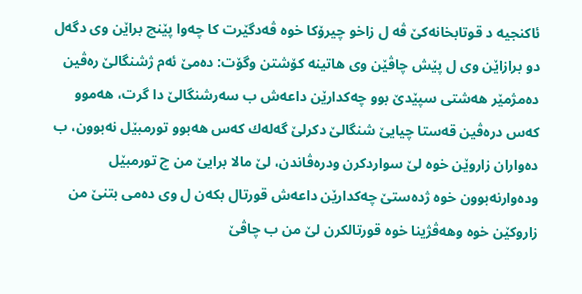ئاكنجیه‌ د قوتابخانه‌كێ ڤه‌ ل زاخو چیرۆكا خوه‌ ڤه‌دگێرت كا چه‌وا پێنچ براێن وى دگه‌ل دو برازاێن وى ل پێش چاڤێن وى هاتینه‌ كۆشتن وگۆت: ده‌مێ ئه‌م ژشنگالێ ره‌ڤین ده‌مژمێر هه‌شتى سپێدێ بوو چه‌كدارێن داعه‌ش ب سه‌رشنگالێ دا گرت، هه‌موو كه‌س دره‌ڤین قه‌ستا چیایێ شنگالێ دكرلێ گه‌له‌ك كه‌س هه‌بوو تورمبێل نه‌بوون، ب ده‌واران زاروێن خوه‌ لێ سواردكرن ودره‌ڤاندن، لێ مالا برایێ من چ تورمبێل وده‌وارنه‌بوون خوه‌ ژده‌ستێ چه‌كدارێن داعه‌ش قورتال بكه‌ن ل وى ده‌مى بتنێ من زاروكێن خوه‌ وهه‌ڤژینا خوه‌ قورتالكرن لێ من ب چاڤێ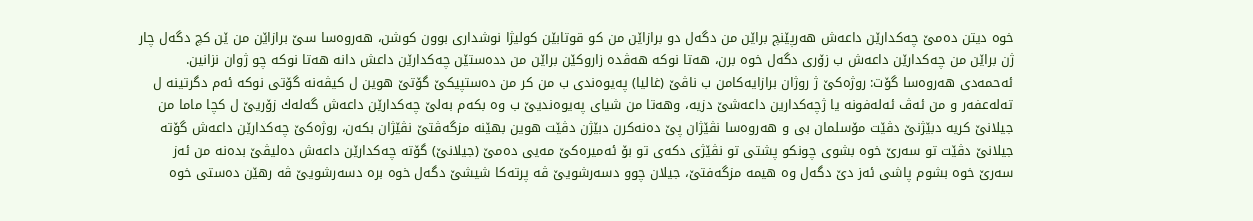خوه‌ دیتن ده‌مێ چه‌كدارێن داعه‌ش هه‌رپێنچ براێن من دگه‌ل دو برازاێن من كو قوتابێن كولیژا نوشدارى بوون كوشن، هه‌روه‌سا سێ برازاێن من ێن كچ دگه‌ل چار ژن براێن من چه‌كدارێن داعه‌ش ب زۆرى دگه‌ل خوه‌ برن، هه‌تا نوكه‌ هه‌ڤده‌ زاروكێن براێن من دده‌ستێن چه‌كدارێن داعش دانه‌ هه‌تا نوكه‌ چو ژوان نزانین.
ئه‌حمه‌دى هه‌روه‌سا گۆت: روژه‌كێ ژ روژان برازایه‌كامن ب ناڤێ (غالیا) په‌یوه‌ندى ب من كر من ده‌ستپیكێ گۆتێ هوین ل كیڤه‌نه‌ گۆتى نوكه‌ ئه‌م دگرتینه‌ ل ته‌له‌عفه‌ر و من ئه‌ڤ ئه‌له‌فونه‌ یا ژچه‌كدارین داعه‌شێ دزیه‌، وهه‌تا من شیاى په‌یوه‌ندیێ ب وه‌ بكه‌م به‌لێ چه‌كدارێن داعه‌ش گه‌له‌ك زۆریێ ل كچا ماما من جیلانێ كریه‌ دبێژنێ دڤێت مۆسلمان بى و هه‌روه‌سا نڤێژان پێ ده‌نه‌كرن دبێژن دڤێت هوین بهێنه‌ مزگه‌ڤتێ نڤێژان بكه‌ن، روژه‌كێ چه‌كدارێن داعه‌ش گۆته‌ جیلانێ دڤێت تو سه‌رێ خوه‌ بشوى چونكو پشتى تو نڤێژى دكه‌ى تو بۆ ئه‌میره‌كێ مه‌یى ده‌مێ (جیلانێ) گۆته‌ چه‌كدارێن داعه‌ش ده‌لیڤێ بده‌نه‌ من ئه‌ز سه‌رێ خوه‌ بشوم پاشى ئه‌ز دێ دگه‌ل وه‌ هیمه‌ مزگه‌فتێ، جیلان چوو دسه‌رشویێ ڤه‌ پرته‌كا شیشێ دگه‌ل خوه‌ بره‌ دسه‌رشویێ ڤه‌ رهێن ده‌ستى خوه‌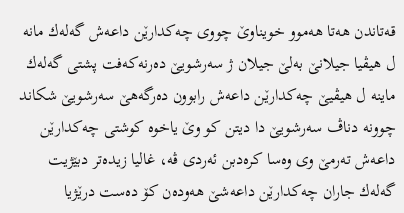قه‌تاندن هه‌تا هه‌موو خویناوێ چووى چه‌كدارێن داعه‌ش گه‌له‌ك مانه‌ ل هیڤیا جیلانێ به‌لێ جیلان ژ سه‌رشویێ ده‌رنه‌كه‌فت پشتى گه‌له‌ك ماینه‌ ل هیڤیێ چه‌كدارێن داعه‌ش رابوون ده‌رگه‌هێ سه‌رشویێ شكاند چوونه‌ دناڤ سه‌رشویێ دا دیتن كو وێ یاخوه‌ كوشتى چه‌كدارێن داعه‌ش ته‌رمێ وى وه‌سا كره‌دبن ئه‌ردى ڤه‌، غالیا زیده‌تر دبێژیت گه‌له‌ك جاران چه‌كدارێن داعه‌شێ هه‌وده‌ن كۆ ده‌ست درێژیا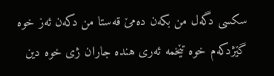سكسى دگه‌ل من بكه‌ن ده‌مێ قه‌ستا من دكه‌ن ئه‌ز خوه‌ گێژدكه‌م خوه‌ تێخمه‌ ئه‌رى هنده‌ جاران ژی خوه‌ دین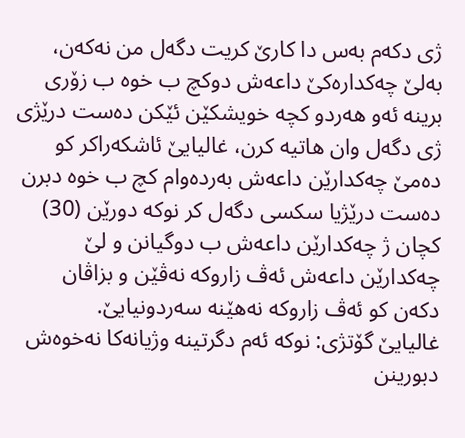ژی دكه‌م به‌س دا كارێ كریت دگه‌ل من نه‌كه‌ن، به‌لێ چه‌كداره‌كێ داعه‌ش دوكچ ب خوه‌ ب زۆرى برینه‌ ئه‌و هه‌ردو كچه‌ خویشكێن ئێكن ده‌ست درێژى ژی دگه‌ل وان هاتیه‌ كرن، غالیایێ ئاشكه‌راكر كو ده‌مێ چه‌كدارێن داعه‌ش به‌رده‌وام كچ ب خوه‌ دبرن ده‌ست درێژیا سكسى دگه‌ل كر نوكه‌ دورێن (30) كچان ژ چه‌كدارێن داعه‌ش ب دوگیانن و لێ چه‌كدارێن داعه‌ش ئه‌ڤ زاروكه‌ نه‌ڤێن و بزاڤان دكه‌ن كو ئه‌ڤ زاروكه‌ نه‌هێنه‌ سه‌ردونیایێ.
غالیایێ گۆتژى: نوكه‌ ئه‌م دگرتینه‌ وژیانه‌كا نه‌خوه‌ش دبورینن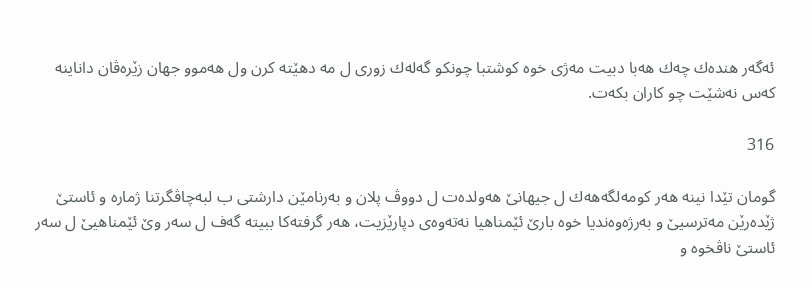ئه‌گه‌ر هنده‌ك چه‌ك هه‌با دبیت مه‌ژى خوه‌ كوشتبا چونكو گه‌له‌ك زورى ل مه‌ دهێته‌ كرن ول هه‌موو جهان زێره‌ڤان داناینه‌ كه‌س نه‌شێت چو كاران بكه‌ت.

316

گومان تێدا نینه‌ هه‌ر كومه‌لگه‌هه‌ك ل جیهانێ هه‌ولده‌ت ل دووڤ پلان و به‌رنامێن دارشتی ب لبه‌چاڤگرتنا ژماره‌ و ئاستێ ژێده‌رێن مه‌ترسیێ و به‌رژه‌وه‌ندیا خوه‌ بارێ ئێمناهیا نه‌ته‌وه‌ی دپارێزیت، هه‌ر گرفته‌كا ببیته‌ گه‌ف ل سه‌ر وێ ئێمناهیێ ل سه‌ر ئاستێ ناڤخوه‌ و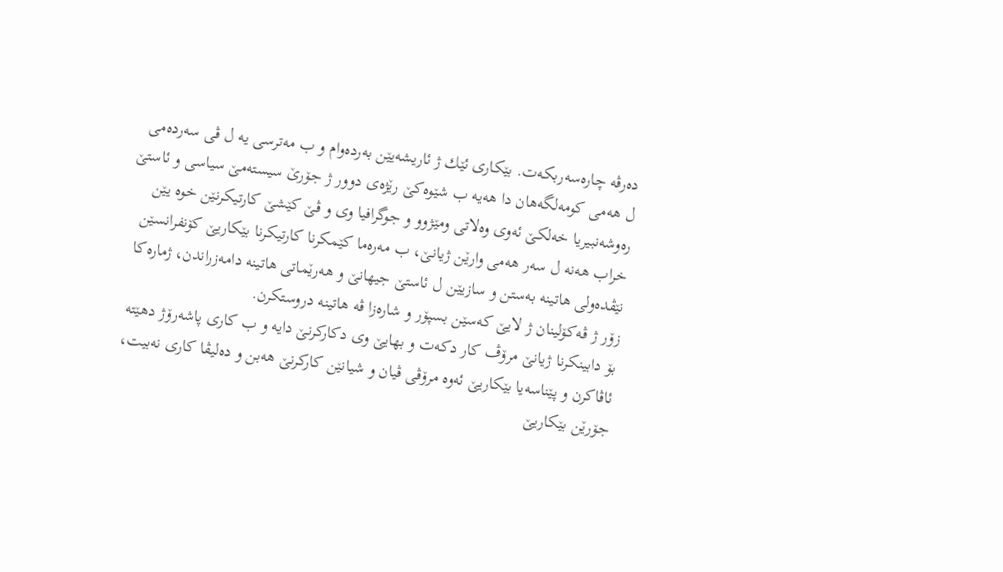ده‌رڤه‌ چاره‌سه‌ربكه‌ت. بێكاری ئێك ژ ئاریشه‌یێن به‌رده‌وام و ب مه‌ترسی یه‌ ل ڤی سه‌رده‌می ل هه‌می كومه‌لگه‌هان دا هه‌یه‌ ب شێوه‌كێ رێژه‌ی دوور ژ جۆرێ سیسته‌مێ سیاسی و ئاستێ ره‌وشه‌نبیریا خه‌لكێ ئه‌وی وه‌لاتی ومێژوو و جوگرافیا وی و ڤێ كێشێ كارتیكرنێن خوه‌ یێن خراب هه‌نه‌ ل سه‌ر هه‌می وارێن ژیانێ، ب مه‌ره‌ما كێمكرنا كارتیكرنا بێكاریێ كۆنفرانسێن نێڤده‌ولی هاتینه‌ به‌ستن و سازیێن ل ئاستێ جیهانێ و هه‌رێماتی هاتینه‌ دامه‌زراندن، ژماره‌كا زۆر ژ ڤه‌كۆلینان ژ لایێ كه‌سێن بسپۆر و شاره‌زا ڤه‌ هاتینه‌ دروستكرن.
بۆ دابینكرنا ژیانێ مرۆڤ كار دكه‌ت و بهایێ وی دكاركرنێ دایه‌ و ب كاری پاشه‌رۆژ دهێته‌ ئاڤاكرن و پێناسه‌یا بێكاریێ ئه‌وه‌ مرۆڤی ڤیان و شیانێن كاركرنێ هه‌بن و ده‌لیڤا كاری نه‌بیت، جۆرێن بێكاریێ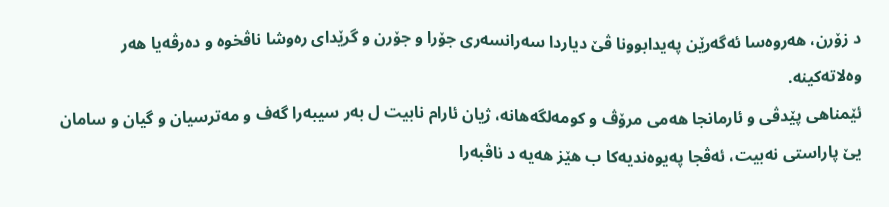د زۆرن، هه‌روه‌سا ئه‌گه‌رێن په‌یدابوونا ڤێ دیاردا سه‌رانسه‌ری جۆرا و جۆرن و گرێدای ره‌وشا ناڤخوه‌ و ده‌رڤه‌یا هه‌ر وه‌لاته‌كینه‌.
ئێمناهی پێدڤی و ئارمانجا هه‌می مرۆڤ و كومه‌لگه‌هانه‌، ژیان ئارام نابیت ل به‌ر سیبه‌را گه‌ف و مه‌ترسیان و گیان و سامان یێ پاراستی نه‌بیت، ئه‌ڤجا په‌یوه‌ندیه‌كا ب هێز هه‌یه‌ د ناڤبه‌را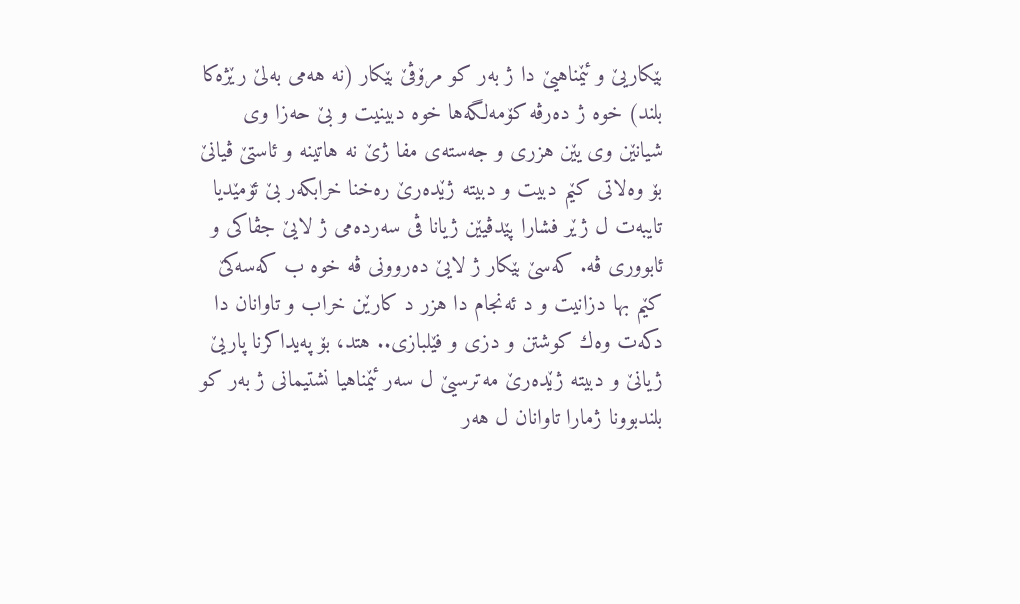بێكاریێ و ئێمناهیێ دا ژ به‌ر كو مرۆڤێ بێكار (نه‌ هه‌می به‌لێ رێژه‌كا بلند) خوه‌ ژ ده‌رڤه‌ كۆمه‌لگه‌ها خوه‌ دبینیت و بێ حه‌زا وی شیانێن وی یێن هزری و جه‌سته‌ی مفا ژێ نه‌ هاتینه‌ و ئاستێ ڤیانێ بۆ وه‌لاتی كێم دبیت و دبیته‌ ژێده‌رێ ره‌خنا خرابكه‌ر بێ ئۆمێدیا تایبه‌ت ل ژێر فشارا پێدڤیێن ژیانا ڤی سه‌رده‌می ژ لایێ جڤاكی و ئابووری ڤه‌. كه‌سێ بێكار ژ لایێ ده‌روونی ڤه‌ خوه‌ ب كه‌سه‌كێ كێم بها دزانیت و د ئه‌نجام دا هزر د كارێن خراب و تاوانان دا دكه‌ت وه‌ك كوشتن و دزی و فێلبازی.. هتد، بۆ په‌یداكرنا پاریێ ژیانێ و دبیته‌ ژێده‌رێ مه‌ترسیێ ل سه‌ر ئێمناهیا نشتیمانی ژ به‌ر كو بلندبوونا ژمارا تاوانان ل هه‌ر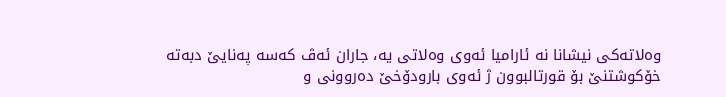وه‌لاته‌كی نیشانا نه‌ ئارامیا ئه‌وی وه‌لاتی یه‌، جاران ئه‌ڤ كه‌سه‌ په‌نایێ دبه‌ته‌ خۆكوشتنێ بۆ قورتالبوون ژ ئه‌وی بارودۆخێ ده‌روونی و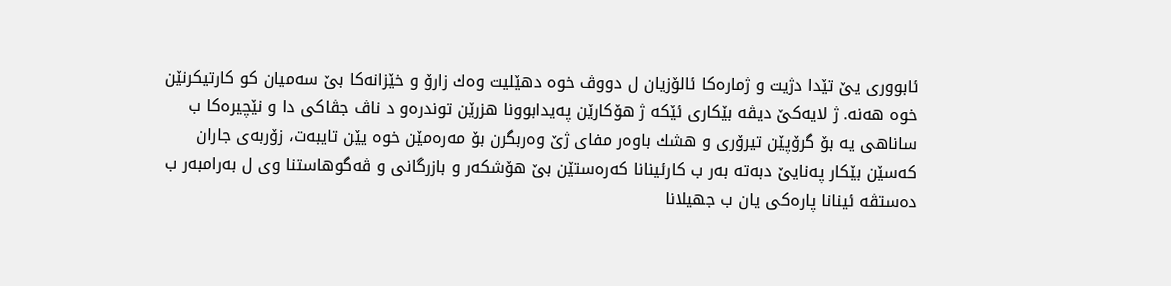ئابووری یێ تێدا دژیت و ژماره‌كا ئالۆزیان ل دووڤ خوه‌ دهێلیت وه‌ك زارۆ و خێزانه‌كا بێ سه‌میان كو كارتیكرنێن خوه‌ هه‌نه‌. ژ لایه‌كێ دیڤه‌ بێكاری ئێكه‌ ژ هۆكارێن په‌یدابوونا هزرێن توندره‌و د ناڤ جڤاكی دا و نێچیره‌كا ب ساناهی یه‌ بۆ گرۆپێن تیرۆری و هشك باوه‌ر مفای ژێ وه‌ربگرن بۆ مه‌ره‌مێن خوه‌ یێن تایبه‌ت، زۆربه‌ی جاران كه‌سێن بێكار په‌نایێ دبه‌ته‌ به‌ر ب كارئینانا كه‌ره‌ستێن بێ هۆشكه‌ر و بازرگانی و ڤه‌گوهاستنا وی ل به‌رامبه‌ر ب ده‌ستڤه‌ ئینانا پاره‌كی یان ب جهیلانا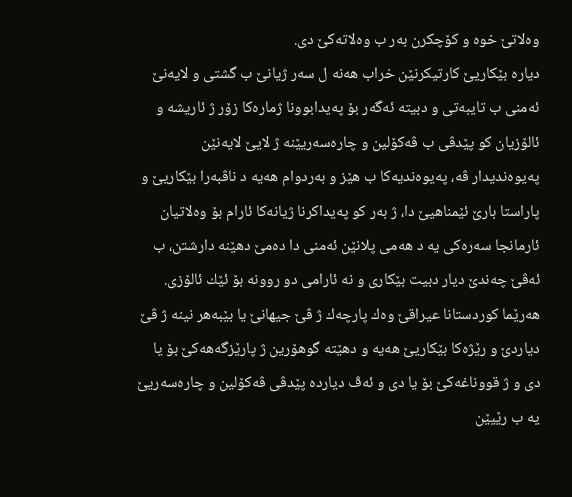وه‌لاتێ خوه‌ و كۆچكرن به‌ر ب وه‌لاته‌كێ دی.
دیاره‌ بێكاریێ كارتیكرنێن خراب هه‌نه‌ ل سه‌ر ژیانێ ب گشتی و لایه‌نێ ئه‌منی ب تایبه‌تی و دبیته‌ ئه‌گه‌ر بۆ په‌یدابوونا ژماره‌كا زۆر ژ ئاریشه‌ و ئالۆزیان كو پێدڤی ب ڤه‌كۆلین و چاره‌سه‌ریێنه‌ ژ لایێ لایه‌نێن په‌یوه‌ندیدار ڤه‌، په‌یوه‌ندیه‌كا ب هێز و به‌ردوام هه‌یه‌ د ناڤبه‌را بێكاریێ و پاراستا بارێ ئێمناهیێ دا، ژ به‌ر كو په‌یداكرنا ژیانه‌كا ئارام بۆ وه‌لاتیان ئارمانجا سه‌ره‌كی یه‌ د هه‌می پلانێن ئه‌منی دا ده‌مێ دهێنه‌ دارشتن، ب ئه‌ڤێ چه‌ندێ دیار دبیت بێكاری و نه‌ ئارامی دو روونه‌ بۆ ئێك ئالۆزی. هه‌رێما كوردستانا عیراقێ وه‌ك پارچه‌ك ژ ڤێ جیهانێ یا بێبه‌هر نینه‌ ژ ڤێ دیاردێ و رێژه‌كا بێكاریێ هه‌یه‌ و دهێته‌ گوهۆرین ژ پارێزگه‌هه‌كێ بۆ یا دی و ژ قووناغه‌كێ بۆ یا دی و ئه‌ڤ دیارده‌ پێدڤی ڤه‌كۆلین و چاره‌سه‌ریێ یه‌ ب رێیێن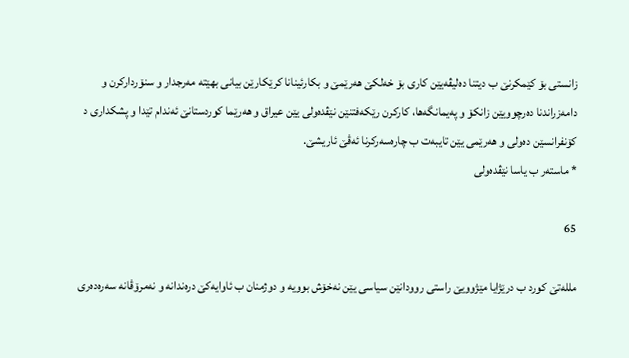زانستی بۆ كێمكرنێ ب دیتنا ده‌لیڤه‌یێن كاری بۆ خه‌لكێ هه‌رێمێ و بكارئینانا كرێكارێن بیانی بهێته‌ مه‌رجدار و سنۆرداركرن و دامه‌زراندنا ده‌رچوویێن زانكۆ و په‌یمانگه‌ها، كاركرن رێكه‌فتنێن نێڤده‌ولی یێن عیراق و هه‌رێما كوردستانێ ئه‌ندام تێدا و پشكداری د كۆنفرانسێن ده‌ولی و هه‌رێمی یێن تایبه‌ت ب چاره‌سه‌ركرنا ئه‌ڤێ ئاریشێ.
* ماسته‌ر ب یاسا نێڤده‌ولی

65

ملله‌تێ كورد ب درێژایا مێژوویێ راستی روودانێن سیاسی یێن نه‌خۆش بوویه‌ و دوژمنان ب ئاوایه‌كێ دره‌ندانه‌ و نه‌مرۆڤانه‌ سه‌ره‌ده‌ری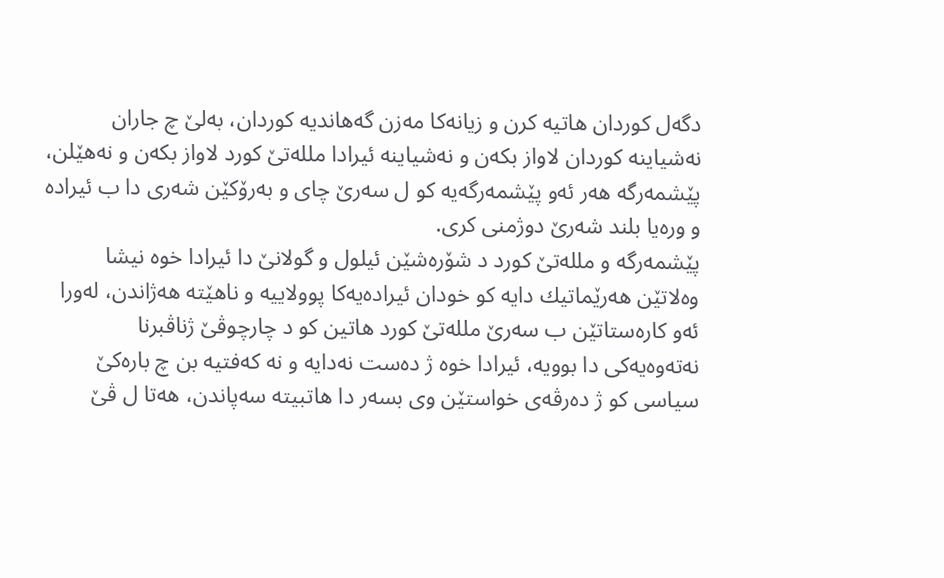دگه‌ل كوردان هاتیه‌ كرن و زیانه‌كا مه‌زن گه‌هاندیه‌ كوردان، به‌لێ چ جاران نه‌شیاینه‌ كوردان لاواز بكه‌ن و نه‌شیاینه‌ ئیرادا ملله‌تێ كورد لاواز بكه‌ن و نه‌هێلن، پێشمه‌رگه‌ هه‌ر ئه‌و پێشمه‌رگه‌یه‌ كو ل سه‌رێ چای و به‌رۆكێن شه‌ری دا ب ئیراده‌ و وره‌یا بلند شه‌رێ دوژمنی كری.
پێشمه‌رگه‌ و ملله‌تێ كورد د شۆره‌شێن ئیلول و گولانێ دا ئیرادا خوه‌ نیشا وه‌لاتێن هه‌رێماتیك دایه‌ كو خودان ئیراده‌یه‌كا پوولاییه‌ و ناهێته‌ هه‌ژاندن، له‌ورا ئه‌و كاره‌ستاتێن ب سه‌رێ ملله‌تێ كورد هاتین كو د چارچوڤێ ژناڤبرنا نه‌ته‌وه‌یه‌كی دا بوویه‌، ئیرادا خوه‌ ژ ده‌ست نه‌دایه‌ و نه‌ كه‌فتیه‌ بن چ باره‌كێ سیاسی كو ژ ده‌رڤه‌ی خواستێن وی بسه‌ر دا هاتبیته‌ سه‌پاندن، هه‌تا ل ڤێ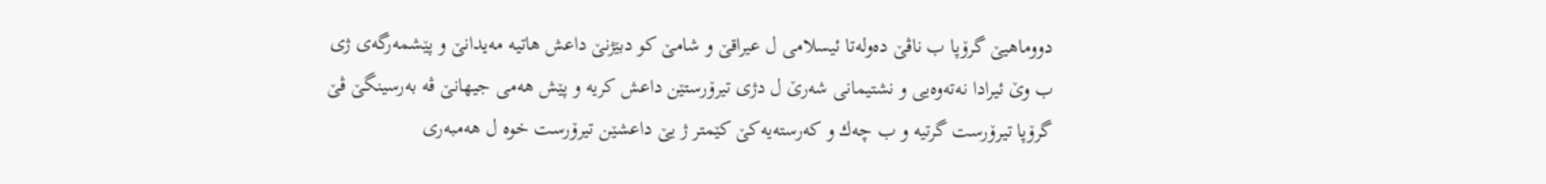دووماهیێ گرۆپا ب ناڤێ ده‌وله‌تا ئیسلامی ل عیراقێ و شامێ كو دبێژنێ داعش هاتیه‌ مه‌یدانێ و پێشمه‌رگه‌ی ژی ب وێ ئیرادا نه‌ته‌وه‌یی و نشتیمانی شه‌رێ ل دژی تیرۆرستێن داعش كریه‌ و پێش هه‌می جیهانێ ڤه‌ به‌رسینگێ ڤێ گرۆپا تیرۆرست گرتیه‌ و ب چه‌ك و كه‌رسته‌یه‌كێ كێمتر ژ یێ داعشێن تیرۆرست خوه‌ ل هه‌مبه‌ری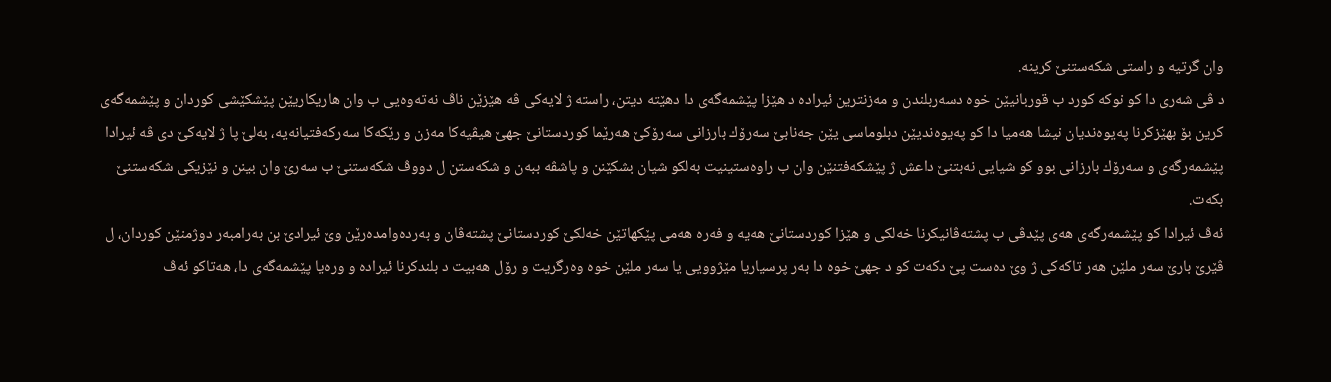وان گرتیه‌ و راستی شكه‌ستنێ كرینه‌.
د ڤی شه‌ری دا كو نوكه‌ كورد ب قوربانیێن خوه‌ دسه‌ربلندن و مه‌زنترین ئیراده‌ د هێزا پێشمه‌گه‌ی دا دهێته‌ دیتن، راسته‌ ژ لایه‌كی ڤه‌ هێزێن ناڤ نه‌ته‌وه‌یی ب وان هاریكاریێن پێشكێشی كوردان و پێشمه‌گه‌ی كرین بۆ بهێزكرنا په‌یوه‌ندیان نیشا هه‌میا دا كو په‌یوه‌ندیێن دبلوماسی یێن جه‌نابێ سه‌رۆك بارزانی سه‌رۆكێ هه‌رێما كوردستانێ جهێ هیڤیه‌كا مه‌زن و رێكه‌كا سه‌ركه‌فتیانه‌یه‌، به‌لێ پا ژ لایه‌كێ دی ڤه‌ ئیرادا پێشمه‌رگه‌ی و سه‌رۆك بارزانی بوو كو شیایی نه‌بتنێ داعش ژ پێشكه‌فتنێن وان ب راوه‌ستینیت به‌لكو شیان بشكێنن و پاشڤه‌ ببه‌ن و شكه‌ستن ل دووڤ شكه‌ستنێ ب سه‌رێ وان بینن و نێزیكی شكه‌ستنێ بكه‌ت.
ئه‌ڤ ئیرادا كو پێشمه‌رگه‌ی هه‌ی پێدڤی ب پشته‌ڤانیكرنا خه‌لكی و هێزا كوردستانێ هه‌یه‌ و فه‌ره‌ هه‌می پێكهاتێن خه‌لكێ كوردستانێ پشته‌ڤان و به‌رده‌وامده‌رێن وێ ئیرادێ بن به‌رامبه‌ر دوژمنێن كوردان، ل ڤێرێ بارێ سه‌ر ملێن هه‌ر تاكه‌كی ژ وێ ده‌ست پێ دكه‌ت كو د جهێ خوه‌ دا به‌ر پرسیاریا مێژوویی یا سه‌ر ملێن خوه‌ وه‌رگریت و رۆل هه‌بیت د بلندكرنا ئیراده‌ و وره‌یا پێشمه‌گه‌ی دا، هه‌تاكو ئه‌ڤ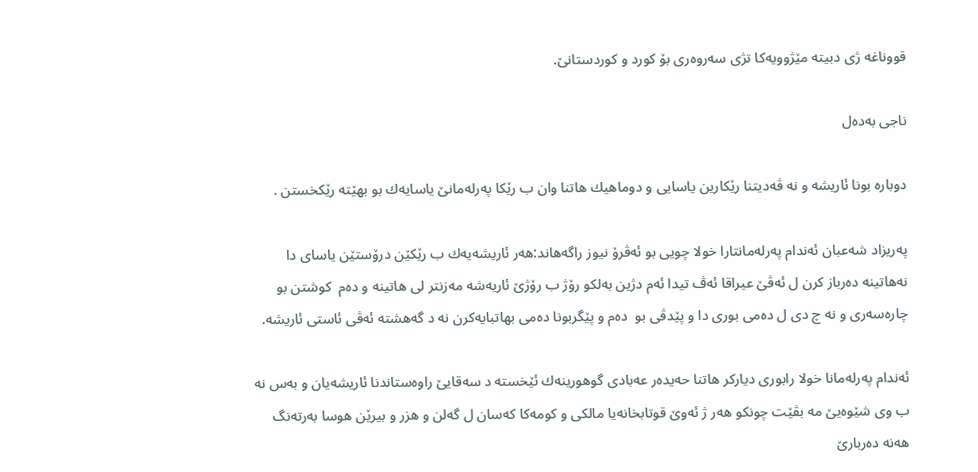قووناغه‌ ژی دبیته‌ مێژوویه‌كا تژی سه‌روه‌ری بۆ كورد و كوردستانێ.

ناجی به‌ده‌ل

دوباره‌ بونا ئاریشه‌ و نه‌ ڤه‌دیتنا رێكارین یاسایی و دوماهیك هاتنا وان ب رێكا په‌رله‌مانێ یاسایه‌ك بو بهێته‌ رێكخستن .

په‌ریزاد شه‌عبان ئه‌ندام په‌رله‌مانتارا خولا چویی بو ئه‌ڤرۆ نیوز راگه‌هاند:هه‌ر ئاریشه‌یه‌ك ب رێكێن درۆستێن یاسای دا نه‌هاتینه‌ ده‌رباز كرن ل ئه‌ڤێ عیراقا ئه‌ڤ تیدا ئه‌م دژین به‌لكو رۆژ ب رۆژێ ئاریه‌شه‌ مه‌زنتر لی هاتینه‌ و ده‌م  كوشتن بو چاره‌سه‌ری و نه‌ چ دی ل ده‌می بوری دا و پێدڤی بو  ده‌م و پێگربونا ده‌می بهاتبایه‌كرن نه‌ د گه‌هشته‌ ئه‌ڤی ئاستی ئاریشه‌.

ئه‌ندام په‌رله‌مانا خولا رابوری دیاركر هاتنا حه‌یده‌ر عه‌بادی گوهورینه‌ك ئێخسته‌ د سه‌قایێ راوه‌ستاندنا ئاریشه‌یان و به‌س نه‌ ب وی شێوه‌یێ مه‌ بڤێت چونكو هه‌ر ژ ئه‌وێ قوتابخانه‌یا مالكی و كومه‌كا كه‌سان ل گه‌لن و هزر و بیرێن هوسا به‌رته‌نگ هه‌نه‌ ده‌ربارێ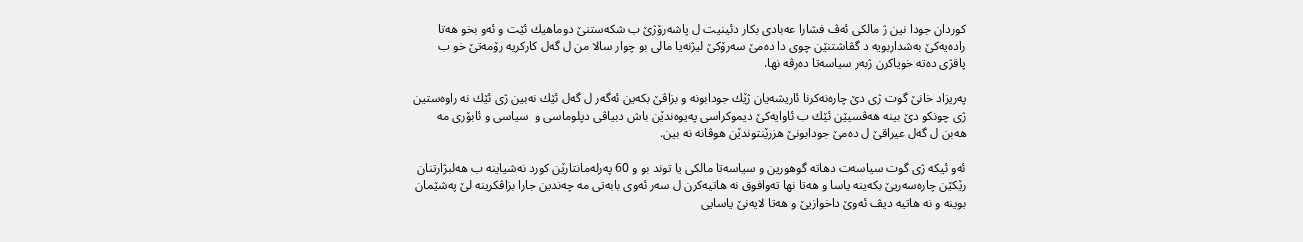كوردان جودا نین ژ مالكی ئه‌ڤ فشارا عه‌بادی بكار دئینیت ل پاشه‌رۆژێ ب شكه‌ستنێ دوماهیك ئێت و ئه‌و بخو هه‌تا راده‌یه‌كێ به‌شداربویه‌ د گڤاشتنێن چوی دا ده‌مێ سه‌رۆكێ لیژنه‌یا مالی بو چوار سالا من ل گه‌ل كاركریه‌ رۆمه‌تێ خو ب پاقژی ده‌ته‌ خویاكرن ژبه‌ر سیاسه‌تا ده‌رڤه‌ نها.

په‌ریزاد خانێ گوت ژی دێ چاره‌نه‌كرنا ئاریشه‌یان ژێك جودابونه‌ و بزاڤێ بكه‌ین ئه‌گه‌ر ل گه‌ل ئێك نه‌بین ژی ئێك نه‌ راوه‌ستین ژی چونكو دێ بینه‌ هه‌ڤسیێن ئێك ب ئاوایه‌كێ دیموكراسی په‌یوه‌ندێن باش دبیاڤی دپلوماسی و  سیاسی و ئابۆری مه‌ هه‌بن ل گه‌ل عیراقێ ل ده‌مێ جودابونێ هزرێنتوندێن هوڤانه‌ نه‌ بین.

ئه‌و ئیكه‌ ژی گوت سیاسه‌ت دهاته‌ گوهورین و سیاسه‌تا مالكی یا توند بو و 60 په‌رله‌مانتارێن كورد نه‌شیاینه‌ ب هه‌لبژارتنان رێكێن چاره‌سه‌ریێ بكه‌ینه‌ یاسا و هه‌تا نها ته‌وافوق نه‌ هاتیه‌كرن ل سه‌ر ئه‌وی بابه‌تی مه‌ چه‌ندین جارا بزاڤكرینه‌ لێ په‌شێمان بوینه‌ و نه‌ هاتیه‌ دیڤ ئه‌وێ داخوازیێ و هه‌تا لایه‌نێ یاسایی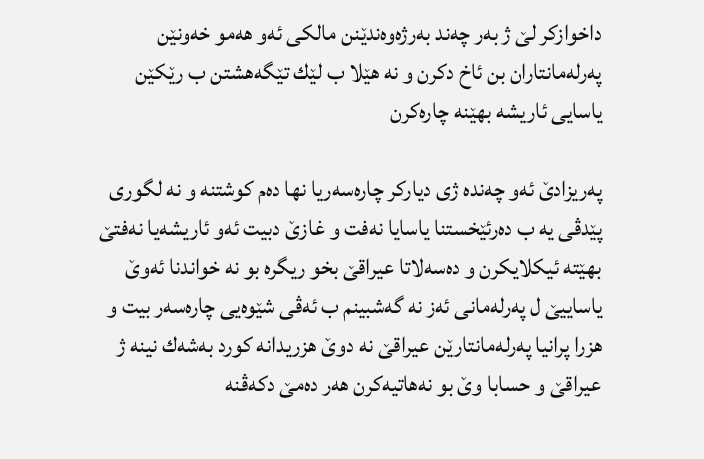داخوازكر لێ ژ به‌ر چه‌ند به‌رژه‌وه‌ندێنن مالكی ئه‌و هه‌مو خه‌ونێن په‌رله‌مانتاران بن ئاخ دكرن و نه‌ هێلا ب لێك تێگه‌هشتن ب رێكێن یاسایی ئاریشه‌ بهێنه‌ چاره‌كرن

په‌ریزادێ ئه‌و چه‌نده‌ ژی دیاركر چاره‌سه‌ریا نها ده‌م كوشتنه‌ و نه‌ لگوری پێدڤی یه‌ ب ده‌رئێخستنا یاسایا نه‌فت و غازێ دبیت ئه‌و ئاریشه‌یا نه‌فتێ بهێته‌ ئیكلایكرن و ده‌سه‌لاتا عیراقێ بخو ریگره‌ بو نه‌ خواندنا ئه‌وێ یاساییێ ل په‌رله‌مانی ئه‌ز نه‌ گه‌شبینم ب ئه‌ڤی شێوه‌یی چاره‌سه‌ر بیت و هزرا پرانیا په‌رله‌مانتارێن عیراقێ نه‌ دوێ هزریدانه‌ كورد به‌شه‌ك نینه‌ ژ عیراقێ و حسابا وێ بو نه‌هاتیه‌كرن هه‌ر ده‌مێ دكه‌ڤنه‌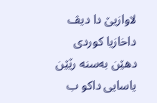لاوازیێ دا دیڤ داخازیا كوردی دهێن به‌سنه‌ رێێن یاسایی داكو ب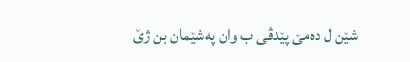شێن ل ده‌مێ پێدڤی ب وان په‌شێمان بن ژێ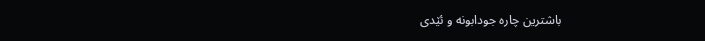باشترین چاره‌ جودابونه‌ و ئێدی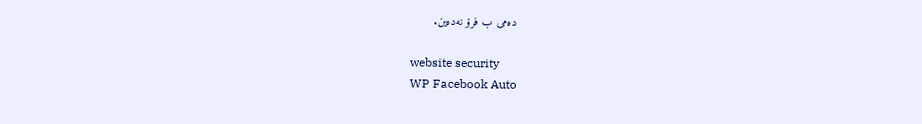ده‌می ب فرۆ نه‌ده‌ین.

website security
WP Facebook Auto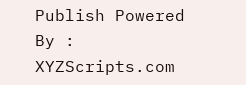Publish Powered By : XYZScripts.com